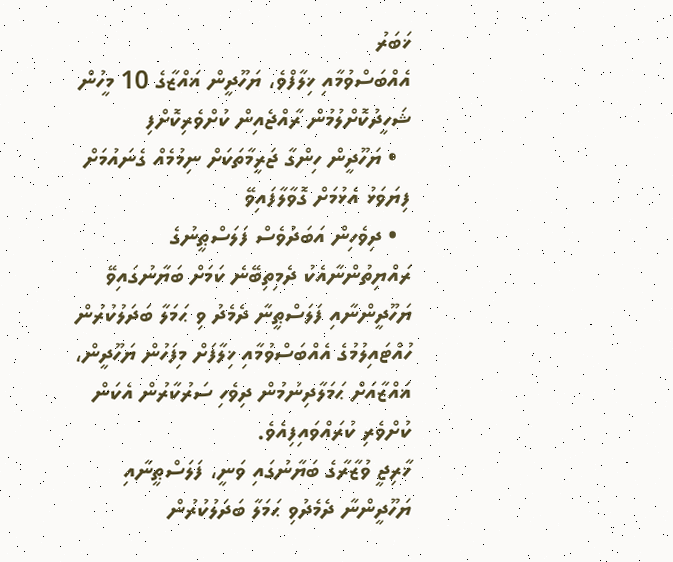ޚަބަރު
އެއްބަސްވުމާއި ޚިލާފްވެ، ޔަހޫދީން ޣައްޒާގެ 10 މީހުން ޝަހީދުކޮށްލުމުން ރާއްޖެއިން ކުށްވެރިކޮށްފި
  • ޔަހޫދީން ހިންގާ ޖަރީމާތަކަށް ނިމުމެއް ގެނައުމަށް ފިޔަވަޅު އެޅުމަށް ގޮވާލާފައިވޭ
  • ދިވެހިން އަބަދުވެސް ފަލަސްޠީނުގެ ރައްޔިތުންނާއެކު ދެމިތިބޭނެ ކަމަށް ބަޔާނުގައިވޭ
ޔަހޫދީންނާއި ފަލަސްޠީނާ ދެމެދު ވި ޙަމަލާ ބަދަލުކުރުން ހުއްޓައިލުމުގެ އެއްބަސްވުމާއި ޚިލާފަށް މިފަހުން ޔަހޫދީން، ޣައްޒާއަށް ޙަމަލާދިނުމުން ދިވެހި ސަރުކާރުން އެކަން ކުށްވެރި ކުރައްވައިފިއެވެ.
ޚާރިޖީ ވުޒާރާގެ ބަޔާނުގައި ވަނީ، ފަލަސްޠީނާއި ޔަހޫދީންނާ ދެމެދުވި ޙަމަލާ ބަދަލުކުރުން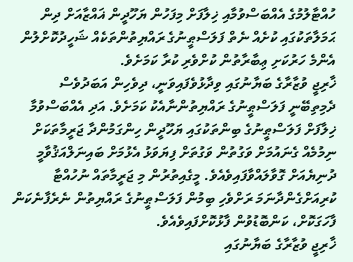ހުއްޓާލުމުގެ އެއްބަސްވުމާއި ޚިލާފަށް މިފަހުން ޔަހޫދީން ޣައްޒާއަށް ދިން ޙަމަލާތަކުގައި ކުށެއް ނެތް ފަލަސްޠީނުގެ ރައްޔިތުންތަކެއް ޝަހީދުކޮށްލުން އެންމެ ހަރުކަށި ޢިބާރާތުން ކުށްވެރި ކުރާ ކަމަށެވެ.
ޚާރިޖީ ވުޒާރާގެ ބަޔާނުގައި ވިދާޅުވެފައިވަނީ، ދިވެހިން އަބަދުވެސް ދެމިތިބޭނީ ފަލަސްޠީނުގެ ރައްޔިތުންނާއެކު ކަމަށެވެ. އަދި އެއްބަސްވުމާ ޚިލާފަށް ފަލަސްޠީނުގެ ބިންތަކުގައި ޔަހޫދީން ހިންގަމުންދާ ޖަރީމާތަކަށް ނިމުމެއް ގެނައުމަށް ވަގުތުން ވަގުތަށް ފިޔަވަޅު އެޅުމަށް ބައިނަލްއަޤުވާމީ ދުނިޔެއަށް ގޮވާލައްވާފައިވެއެވެ. މީގެއިތުރުން މި ޖަރީމާތައް ނުހުއްޓާ ކުރިއަށްގެންދާނަމަ ރަށްވެހި ބިމުން ފަލަސްޠީނުގެ ރައްޔިތުން ނެރެފާނެކަން ފާހަގަކޮށް، ކަންބޮޑުވުން ފާޅުކޮށްފައިވެއެވެ.
ޚާރިޖީ ވުޒާރާގެ ބަޔާނުގައި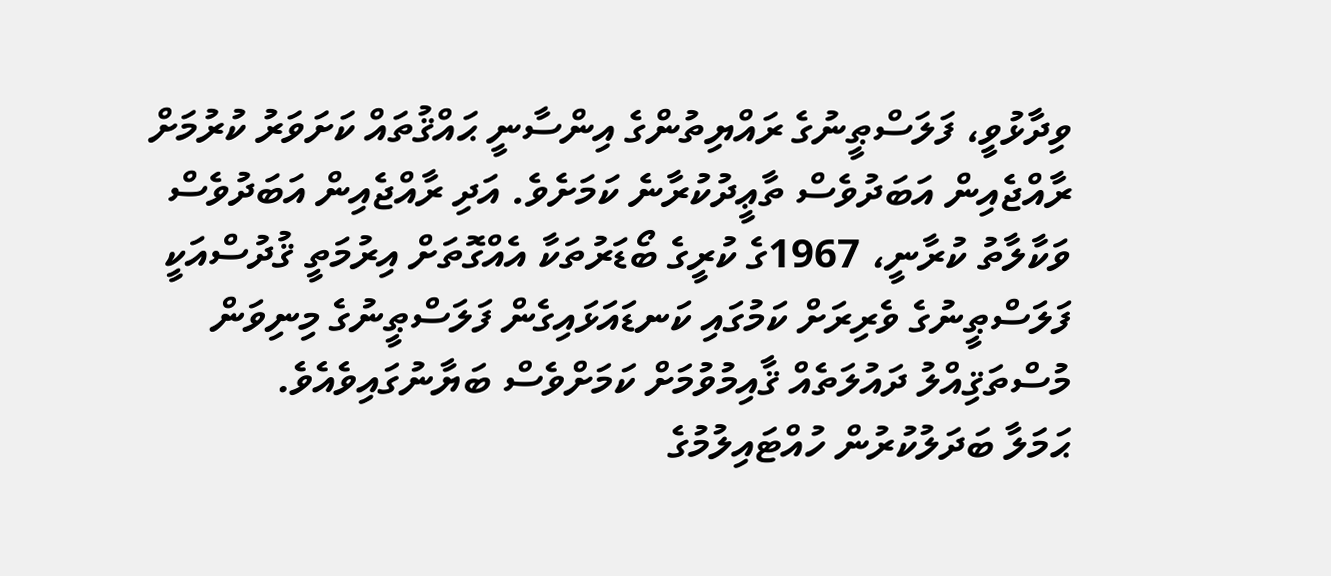ވިދާޅުވީ، ފަލަސްޠީނުގެ ރައްޔިތުންގެ އިންސާނީ ޙައްޤުތައް ކަށަވަރު ކުރުމަށް ރާއްޖެއިން އަބަދުވެސް ތާޢީދުކުރާނެ ކަމަށެވެ. އަދި ރާއްޖެއިން އަބަދުވެސް ވަކާލާތު ކުރާނީ، 1967ގެ ކުރީގެ ބޯޑަރުތަކާ އެއްގޮތަށް އިރުމަތީ ޤުދުސްއަކީ ފަލަސްޠީނުގެ ވެރިރަށް ކަމުގައި ކަނޑައަޅައިގެން ފަލަސްޠީނުގެ މިނިވަން މުސްތަޤިއްލު ދައުލަތެއް ޤާއިމުވުމަށް ކަމަށްވެސް ބަޔާނުގައިވެއެވެ.
ޙަމަލާ ބަދަލުކުރުން ހުއްޓައިލުމުގެ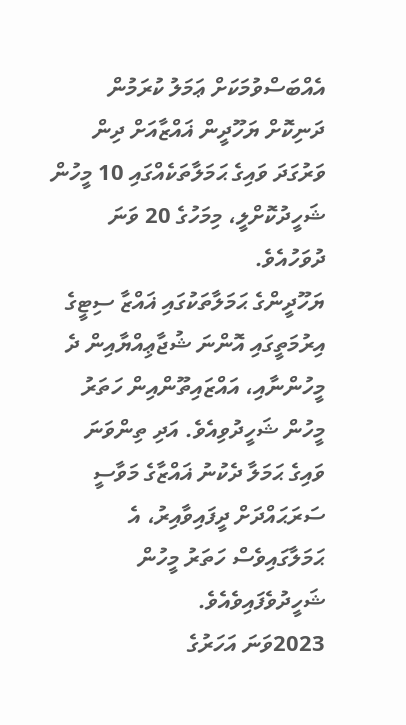އެއްބަސްވުމަކަށް ޢަމަލު ކުރަމުން ދަނިކޮށް ޔަހޫދީން ޣައްޒާއަށް ދިން ވަރުގަދަ ވައިގެ ޙަމަލާތަކެއްގައި 10 މީހުން ޝަހީދުކޮށްލީ، މިމަހުގެ 20 ވަނަ ދުވަހުއެވެ.
ޔަހޫދީންގެ ޙަމަލާތަކުގައި ޣައްޒާ ސިޓީގެ އިރުމަތީގައި އޮންނަ ޝުޖާޢިއްޔާއިން ދެ މީހުންނާއި، އައްޒައިތޫންއިން ހަތަރު މީހުން ޝަހީދުވިއެވެ. އަދި ތިންވަނަ ވައިގެ ޙަމަލާ ދެކުނު ޣައްޒާގެ މަވާސީ ސަރަޙައްދަށް ދީފައިވާއިރު، އެ ޙަމަލާގައިވެސް ހަތަރު މީހުން ޝަހީދުވެފައިވެއެވެ.
2023ވަނަ އަހަރުގެ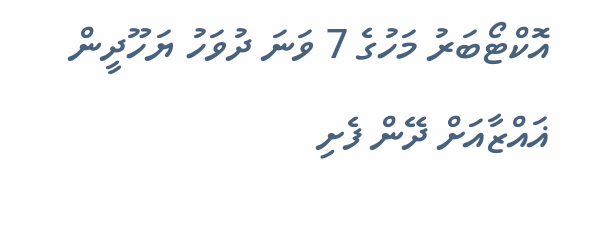އޮކްޓޯބަރު މަހުގެ 7 ވަނަ ދުވަހު ޔަހޫދީން ޣައްޒާއަށް ދޭން ފެށި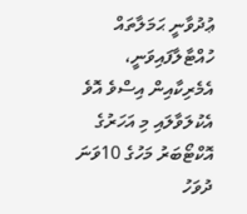ޢުދުވާނީ ޙަމަލާތައް ހުއްޓާލާފައިވަނީ، އެމެރިކާއިން އިސްވެ އޮވެ އެކުލަވާލައި މި އަހަރުގެ އޮކްޓޯބަރު މަހުގެ 10ވަނަ ދުވަހު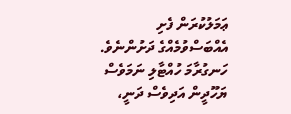ޢަމަލުކުރަން ފެށި އެއްބަސްވުމެއްގެ ދަށުންނެވެ. ހަނގުރާމަ ހުއްޓާލި ނަމަވެސް ޔަހޫދީން އަދިވެސް ދަނީ،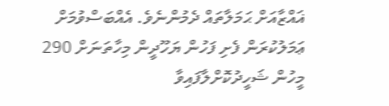ޣައްޒާއަށް ޙަމަލާތައް ދެމުންނެވެ. އެއްބަސްވުމަށް ޢަމަލުކުރަން ފެށި ފަހުން ޔަހޫދީން މިހާތަނަށް 290 މީހުން ޝަހީދުކޮށްލާފައިވާ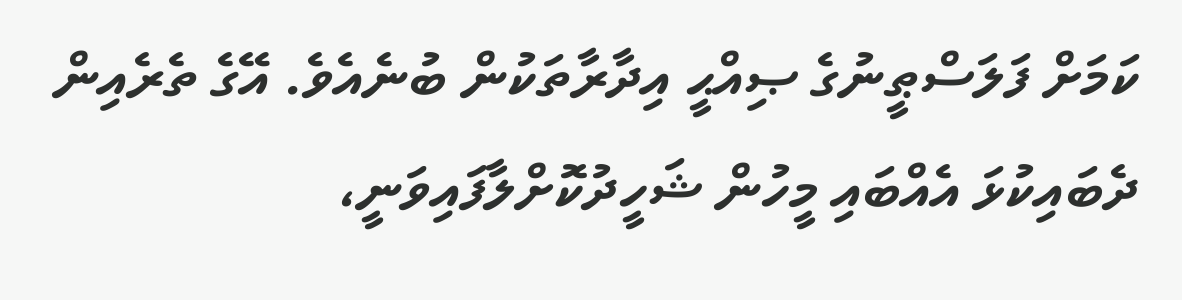ކަމަށް ފަލަސްޠީނުގެ ޞިއްޙީ އިދާރާތަކުން ބުނެއެވެ. އޭގެ ތެރެއިން ދެބައިކުޅަ އެއްބައި މީހުން ޝަހީދުކޮށްލާފައިވަނީ،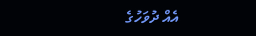އެއް ދުވަހުގެ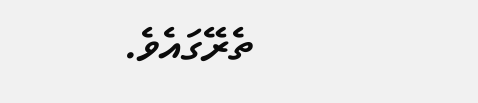ތެރޭގައެވެ.